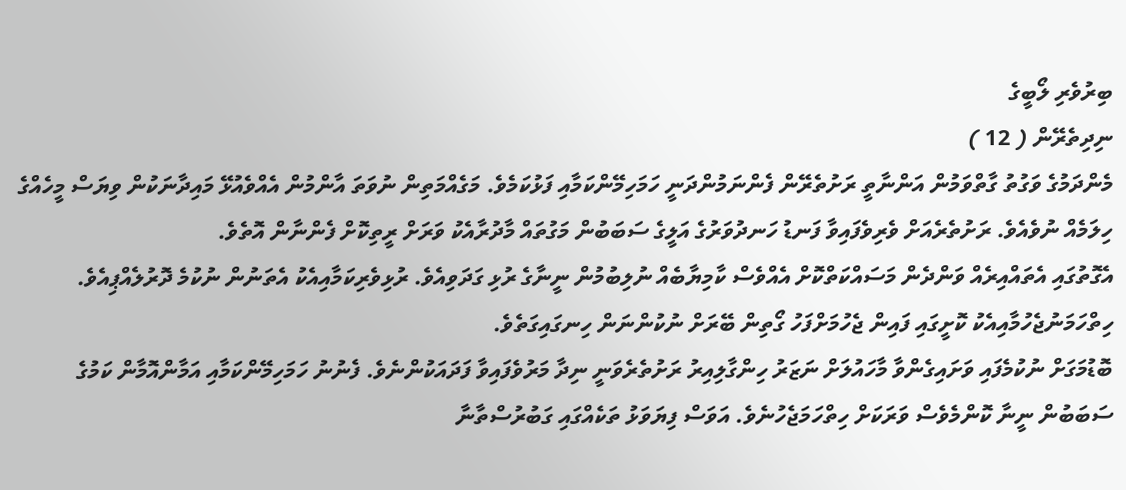ބިރުވެރި ލޯބީގެ
ނިދިތެރޭން ( 12 )
މެންދަމުގެ ވަގުތު ގާތްވަމުން އަންނާތީ ރަށުތެރޭން ފެންނަމުންދަނީ ހަމަހިމޭންކަމާއި ފަޅުކަމެވެ. މަގެއްމަތިން ނުވަތަ އާންމުން އެއްވެއުޅޭ މައިދާނަކުން ވިޔަސް މީހެއްގެ ހިލަމެއް ނުވެއެވެ. ރަށުތެރެއަށް ވެރިވެފައިވާ ފަނޑު ހަނދުވަރުގެ އަލީގެ ސަބަބުން މަގުތައް މާދުރާއެކު ވަރަށް ރީތިކޮށް ފެންނާން އޮތެވެ.
އެގޮތުގައި އެތައްއިރެއް ވަންދެން މަސައްކަތްކޮށް އެއްވެސް ކާމިޔާބެއް ނުލިބުމުން ނީނާގެ ރުޅި ގަދަވިއެވެ. ރުޅިވެރިކަމާއިއެކު އެތަނުން ނުކުމެ ދޮރުލެއްޕިއެވެ. ހިތްހަމަނުޖެހުމާއިއެކު ކޮށީގައި ފައިން ޖެހުމަށްފަހު ގޯތިން ބޭރަށް ނުކުންނަން ހިނގައިގަތެވެ.
ބޮޑުމަގަށް ނުކުމެފައި ވަށައިގެންވާ މާހައުލަށް ނަޒަރު ހިންގާލިއިރު ރަށުތެރެވަނީ ނިދާ މަރުވެފައިވާ ފަދައަކުންނެވެ. ފެނުނު ހަމަހިމޭންކަމާއި އަމާންއޮމާން ކަމުގެ ސަބަބުން ނީނާ ކޮންމެވެސް ވަރަކަށް ހިތްހަމަޖެހުނެވެ. އަވަސް ފިޔަވަޅު ތަކެއްގައި ގަބުރުސްތާނާ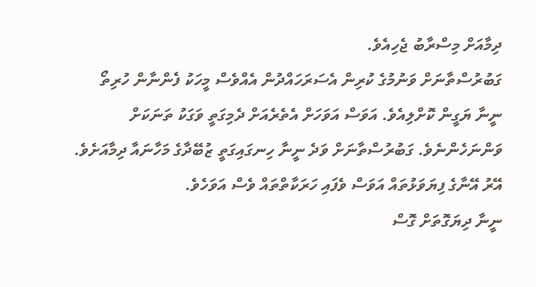ދިމާއަށް މިސްރާބު ޖެހިއެވެ.
ގަބުރުސްތާނަށް ވަނުމުގެ ކުރިން އެސަރަހައްދުން އެއްވެސް މީހަކު ފެންނާން ހުރިތޯ ނީނާ ޔަގީން ކޮށްލިއެވެ. އަވަސް އަވަހަށް އެތެރެއަށް ދެމިގަތީ ވަގަކު ތަނަކަށް ވަންނަހެންނެވެ. ގަބުރުސްތާނަށް ވަދެ ނީނާ ހިނގައިގަތީ ޒުބޭދާގެ މަހާނައާ ދިމާއަށެވެ. އޭރު އޭނާގެ ފިޔަވަޅުތައް އަވަސް ވެފައި ހަރަކާތްތައް ވެސް އަވަހެވެ.
ނީނާ ދިޔަގޮތަށް ގޮސް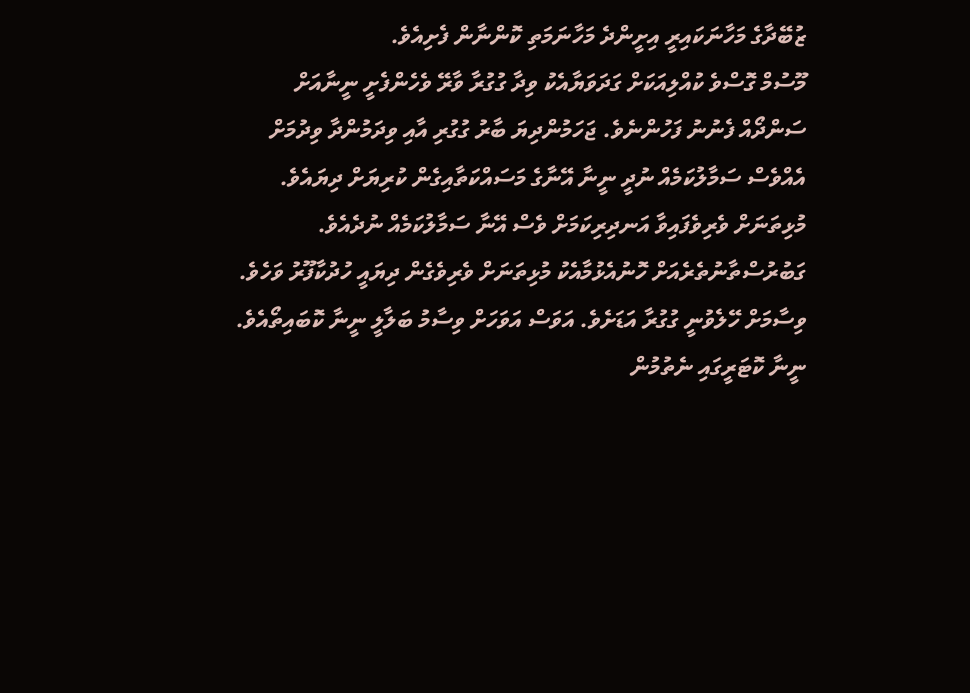ޒުބޭދާގެ މަހާނަކައިރީ އިށީންދެ މަހާނަމަތި ކޮންނާން ފެށިއެވެ.
މޫސުމް ގޮސްވެ ކުއްލިއަކަށް ގަދަވަޔާއެކު ވިދާ ގުގުރާ ވާރޭ ވެހެންފެށީ ނީނާއަށް ސަންދޯއް ފެނުނު ފަހުންނެވެ. ޖަހަމުންދިޔަ ބާރު ގުގުރި އާއި ވިދަމުންދާ ވިދުމަށް އެއްވެސް ސަމާލުކަމެއް ނުދީ ނީނާ އޭނާގެ މަސައްކަތާއިގެން ކުރިޔަށް ދިޔައެވެ. މުޅިތަނަށް ވެރިވެފައިވާ އަނދިރިކަމަށް ވެސް އޭނާ ސަމާލުކަމެއް ނުދެއެވެ.
ގަބުރުސްތާނުތެރެއަށް ހޮނުއެޅުމާއެކު މުޅިތަނަށް ވެރިވެގެން ދިޔައީ ހުދުކާފޫރު ވަހެވެ.
ވިސާމަށް ހޭލެވުނީ ގުގުރާ އަޑަށެވެ. އަވަސް އަވަހަށް ވިސާމު ބަލާލީ ނީނާ ކޮބައިތޯއެވެ. ނީނާ ކޮޓަރީގައި ނެތުމުން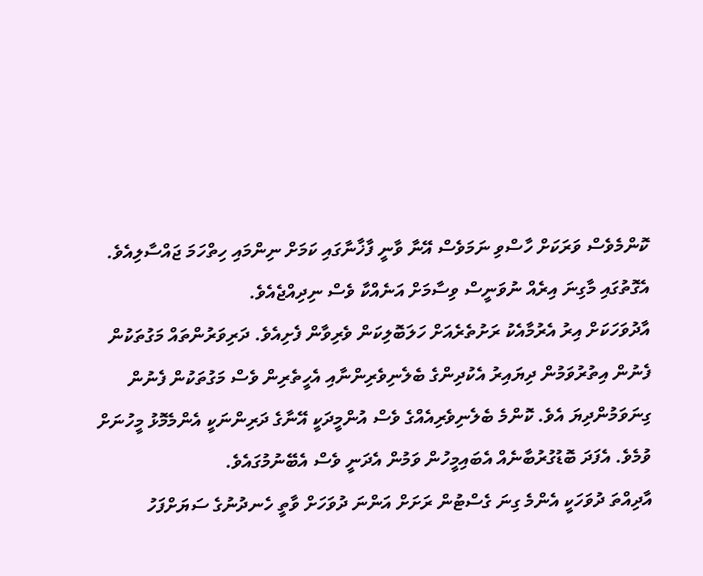ކޮންމެވެސް ވަރަކަށް ހާސްވި ނަމަވެސް އޭނާ ވާނީ ފާޚާނާގައި ކަމަށް ނިންމައި ހިތްހަމަ ޖައްސާލިއެވެ. އެގޮތުގައި މާގިނަ އިރެއް ނުވަނީސް ވިސާމަށް އަނެއްކާ ވެސް ނިދިއްޖެއެވެ.
އާދުވަހަކަށް އިރު އެރުމާއެކު ރަށުތެރެއަށް ހަލަބޮލިކަން ވެރިވާން ފެށިއެވެ. ދަރިވަރުންތައް މަގުތަކުން ފެނުން އިތުރުވަމުން ދިޔައިރު އެކުދިންގެ ބެލެނިވެރިންނާއި އެހީތެރިން ވެސް މަގުތަކުން ފެނުން ގިނަވަމުންދިޔަ އެވެ. ކޮންމެ ބެލެނިވެރިއެއްގެ ވެސް އުންމީދަކީ އޭނާގެ ދަރިންނަކީ އެންމެމޮޅު މީހުނަށް ވުމެވެ. އެފަދަ ބޮޑުގުރުބާނެއް އެބައިމީހުން ވަމުން އެދަނީ ވެސް އެބޭނުމުގައެވެ.
އާދިއްތަ ދުވަހަކީ އެންމެ ގިނަ ގެސްޓުން ރަށަށް އަންނަ ދުވަހަށް ވާތީ ހެނދުނުގެ ސަޔަށްފަހު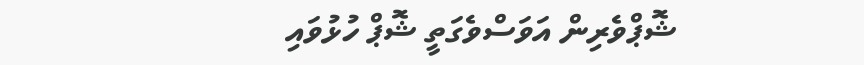ޝޮޕްވެރިން އަވަސްވެގަތީ ޝޮޕް ހުޅުވައި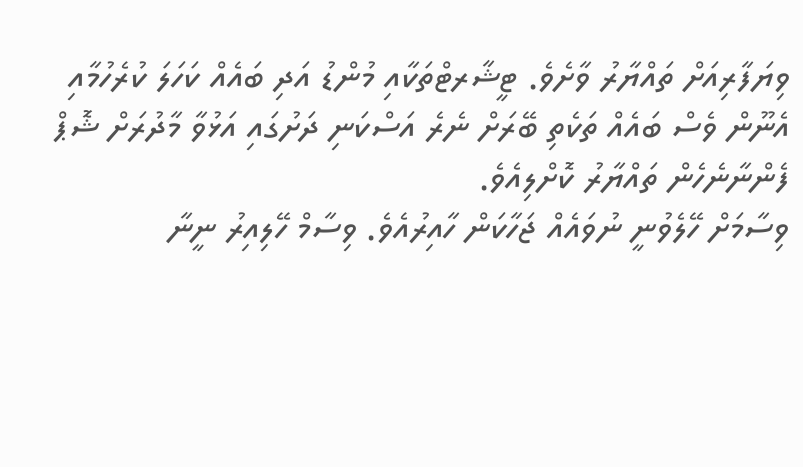ވިޔަފާރިއަށް ތައްޔާރު ވާށެވެ. ޓީޝާރޓްތަކާއި މުންޑު އަދި ބައެއް ކަހަލަ ކުރެހުމާއި އެނޫން ވެސް ބައެއް ތަކެތި ބޭރަށް ނެރެ އަސްކަނި ދަށުގައި އަޅުވާ މާދުރަށް ޝޮޕް ފެންނާނެހެން ތައްޔާރު ކޮށްލިއެވެ.
ވިސާމަށް ހޭލެވުނީ ނުވައެއް ޖަހާކަން ހާއިރުއެވެ. ވިސާމް ހޭލިއިރު ނީނާ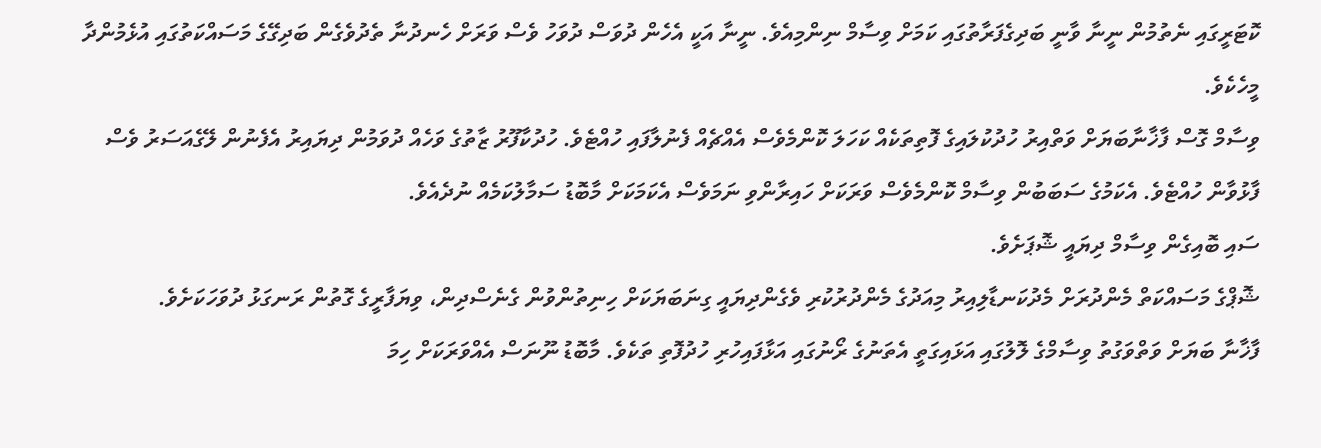ކޮޓަރީގައި ނެތުމުން ނީނާ ވާނީ ބަދިގެފަރާތުގައި ކަމަށް ވިސާމް ނިންމިއެވެ. ނީނާ އަކީ އެހެން ދުވަސް ދުވަހު ވެސް ވަރަށް ހެނދުނާ ތެދުވެގެން ބަދިގޭގެ މަސައްކަތުގައި އުޅެމުންދާ މީހެކެވެ.
ވިސާމް ގޮސް ފާޚާނާބަޔަށް ވަތްއިރު ހުދުކުލައިގެ ފޮތިތަކެއް ކަހަލަ ކޮންމެވެސް އެއްޗެއް ފެނުލާފައި ހުއްޓެވެ. ހުދުކާފޫރު ޒާތުގެ ވަހެއް ދުވަމުން ދިޔައިރު އެފެނުން ލޭގެއަސަރު ވެސް ފާޅުވާން ހުއްޓެވެ. އެކަމުގެ ސަބަބުން ވިސާމް ކޮންމެވެސް ވަރަކަށް ހައިރާންވި ނަމަވެސް އެކަމަކަށް މާބޮޑު ސަމާލުކަމެއް ނުދެއެވެ.
ސައި ބޮއިގެން ވިސާމް ދިޔައީ ޝޮޕަށެވެ.
ޝޮޕްގެ މަސައްކަތް މެންދުރަށް މެދުކަނޑާލިއިރު މިއަދުގެ މެންދުރުކުރި ވެގެންދިޔައީ ގިނަބަޔަކަށް ހިނިތުންވުން ގެނެސްދިން، ވިޔަފާރީގެ ގޮތުން ރަނގަޅު ދުވަހަކަށެވެ.
ފާޚާނާ ބަޔަށް ވަތްވަގުތު ވިސާމްގެ ލޮލުގައި އަޅައިގަތީ އެތަނުގެ ރޯނުގައި އަޅާފައިހުރި ހުދުފޮތި ތަކެވެ. މާބޮޑު ނޫނަސް އެއްވަރަކަށް ހިމަ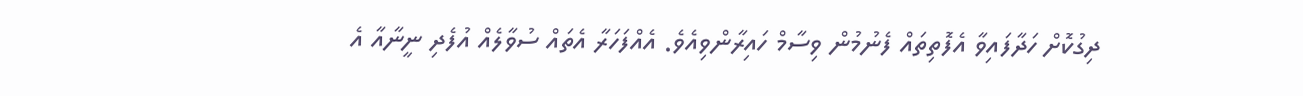ދިގުކޮށް ހަދާފައިވާ އެފޮތިތައް ފެނުމުން ވިސާމް ހައިރާންވިއެވެ. އެއްފަހަރާ އެތައް ސުވާލެއް އުފެދި ނީނާއާ އެ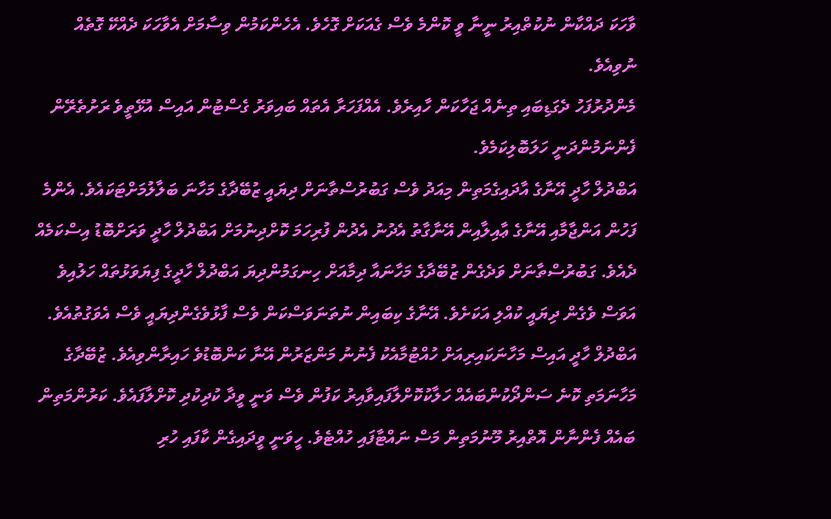ވާހަކަ ދައްކާން ނުކުތްއިރު ނީނާ ވީ ކޮންމެ ވެސް ގެއަކަށް ގޮހެވެ. އެހެންކަމުން ވިސާމަށް އެވާހަކަ ދެއްކޭ ގޮތެއް ނުވިއެވެ.
މެންދުރުފަހު ދެގަޑިބައި ތިނެއް ޖަހާކަން ހާއިރެވެ. އެއްފަހަރާ އެތައް ބައިވަރު ގެސްޓުން އައިސް އުޅޭތީވެ ރަށުތެރޭން ފެންނަމުންދަނީ ހަލަބޮލިކަމެވެ.
އަބްދުލް ހާދީ އޭނާގެ އާދައިގެމަތިން މިއަދު ވެސް ގަބުރުސްތާނަށް ދިޔައީ ޒުބޭދާގެ މަހާނަ ބަލާލުމަށްޓަކައެވެ. އެންމެ ފަހުން އަންޖާމާއި އޭނާގެ ޢާއިލާއިން އޭނާގާތު އެދުނު އެދުން ފުރިހަމަ ކޮށްދިނުމަށް އަބްދުލް ހާދީ ވަރަށްބޮޑު އިސްކަމެއް ދެއެވެ. ގަބުރުސްތާނަށް ވަދެގެން ޒުބޭދާގެ މަހާނައާ ދިމާއަށް ހިނގަމުންދިޔަ އަބްދުލް ހާދީގެ ފިޔަވަޅުތައް ހަލުއިވެ އަވަސް ވެގެން ދިޔައީ ކުއްލި އަކަށެވެ. އޭނާގެ ކިބައިން ނުތަނަވަސްކަން ވެސް ފާޅުވެގެންދިޔައީ ވެސް އެވަގުތުއެވެ.
އަބްދުލް ހާދީ އައިސް މަހާނަކައިރިއަށް ހުއްޓުމާއެކު ފެނުނު މަންޒަރުން އޭނާ ކަންބޮޑުވެ ހައިރާންވިއެވެ. ޒުބޭދާގެ މަހާނަމަތި ކޮނެ ސަންދޯކުންބައެއް ހަލާކުކޮށްލާފައިވާއިރު ކަފުން ވެސް ވަނީ ވީދާ ކުދިކުދި ކޮށްލާފައެވެ. ކަރުންމަތިން ބައެއް ފެންނާން އޮތްއިރު މޫނުމަތިން މަސް ނައްޓާފައި ހުއްޓެވެ. ހީވަނީ ވީދައިގެން ކާފައި ހުރި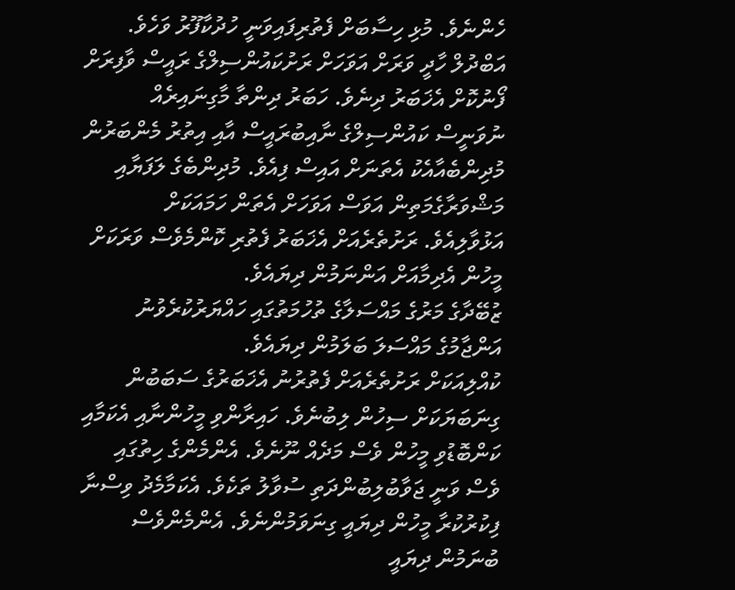ހެންނެވެ. މުޅި ހިސާބަށް ފެތުރިފައިވަނީ ހުދުކާފޫރު ވަހެވެ.
އަބްދުލް ހާދީ ވަރަށް އަވަހަށް ރަށުކައުންސިލްގެ ރައީސް ވާފިރަށް ފޯނުކޮށް އެޚަބަރު ދިނެވެ. ހަބަރު ދިންތާ މާގިނައިރެއް ނުވަނީސް ކައުންސިލްގެ ނާއިބުރައީސް އާއި އިތުރު މެންބަރުން މުދިންބެއާއެކު އެތަނަށް އައިސް ފިއެވެ. މުދިންބެގެ ލަފަޔާއި މަޝްވަރާގެމަތިން އަވަސް އަވަހަށް އެތަން ހަމައަކަށް އަޅުވާލިއެވެ. ރަށުތެރެއަށް އެޚަބަރު ފެތުރި ކޮންމެވެސް ވަރަކަށް މީހުން އެދިމާއަށް އަންނަމުން ދިޔައެވެ.
ޒުބޭދާގެ މަރުގެ މައްސަލާގެ ތުހުމަތުގައި ހައްޔަރުކުރެވުނު އަންޖާމުގެ މައްސަލަ ބަލަމުން ދިޔައެވެ.
ކުއްލިއަކަށް ރަށުތެރެއަށް ފެތުރުނު އެޚަބަރުގެ ސަބަބުން ގިނަބަޔަކަށް ސިހުން ލިބުނެވެ. ހައިރާންވި މީހުންނާއި އެކަމާއި ކަންބޮޑުވި މީހުން ވެސް މަދެއް ނޫނެވެ. އެންމެންގެ ހިތުގައި ވެސް ވަނީ ޖަވާބުލިބުންދަތި ސުވާލު ތަކެވެ. އެކަމާމެދު ވިސްނާ ފިކުރުކުރާ މީހުން ދިޔައީ ގިނަވަމުންނެވެ. އެންމެންވެސް ބުނަމުން ދިޔައީ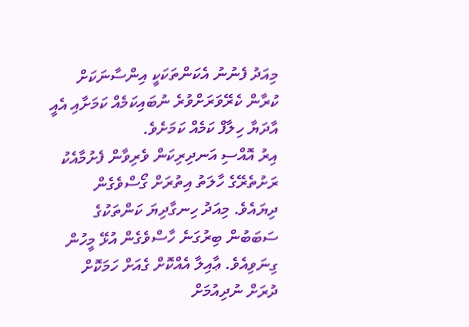މިއަދު ފެނުނު އެކަންތަކަކީ އިންސާނަކަށް ކުރާން ކެރޭވަރަށްވުރެ ނުބައިކަމެއް ކަމަށާއި އެއީ އާދަޔާ ހިލާފް ކަމެއް ކަމަށެވެ.
އިރު އޮއްސި އަނދިރިކަން ވެރިވާން ފެށުމާއެކު ރަށުތެރޭގެ ހާލަތު އިތުރަށް ގޯސްވެގެން ދިޔައެވެ. މިއަދު ހިނގާދިޔަ ކަންތަކުގެ ސަބަބުން ބިރުގަނެ ހާސްވެގެން އުޅޭ މީހުން ގިނަވިއެވެ. ޢާއިލާ އެއްކޮށް ގެއަށް ހަމަކޮށް ދުރަށް ނުދިއުމަށް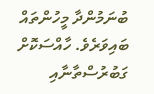ބުނަމުންދާ މީހުންތައް ބައިވަރެވެ. ހާއްސަކޮށް ގަބުރުސްތާނާއި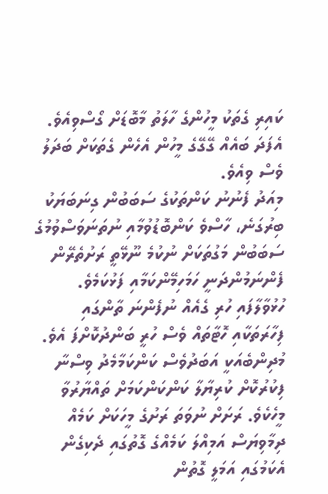ކައިރި ގެތަކު މީހުންގެ ހާލަތު މާބޮޑަށް ގޯސްވިއެވެ. އެފަދަ ބައެއް ގޭގޭގެ މީހުން އެހެން ގެތަކަށް ބަދަލު ވެސް ވިއެވެ.
މިއަދު ފެނުނު ކަންތަކުގެ ސަބަބުން ގިނަބަޔަކު ބިރުގަނެ، ހާސްވެ ކަންބޮޑުވުމާއި ނުތަނަވަސްވުމުގެ ސަބަބުން މަގުތަކަށް ނުކުމެ ނޫޅޭތީ ރަށުތެރޭން ފެންނަމުންދަނީ ހަމަހިމޭންކަމާއި ފަޅުކަމެވެ. ހުޅުވާލާފައި ހުރި ގެއެއް ނުފެންނަ ތާންގައި ފިހާރަތަކާއި ހޮޓާތައް ވެސް ހުރީ ބަންދުކޮށްފަ އެވެ.
މުދިންބެއަކީ އަބަދުވެސް ކަންކަމާމެދު ވިސްނާ ފިކުރުކޮށް ކުރިޔާލާ ކަންކަންކަމަށް ތައްޔާރުވާ މީހެކެވެ. ރަށަށް ނުވަތަ ރަށުގެ މީހަކަށް ކަމެއް ދިމާވިޔަސް އަމިއްލަ ކަމެއްގެ ގޮތުގައި ދެކިގެން އެކަމުގައި އަމަލީ ގޮތުން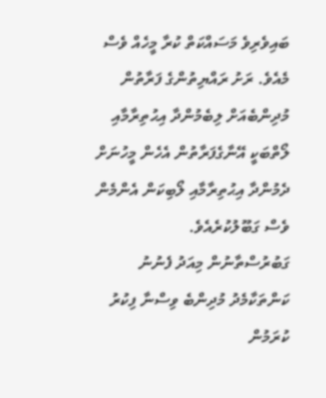ބައިވެރިވެ މަސައްކަތް ކުރާ މީހެއް ވެސް މެއެވެ. ރަށު ރައްޔިތުންގެ ފަރާތުން މުދިންބެއަށް ލިބެމުންދާ އިޙުތިރާމާއި ލޯތްބަކީ އޭނާގެފަރާތުން އެހެން މީހުނަށް ދެމުންދާ އިޙުތިރާމާއި ލޯބިކަން އެންމެން ވެސް ގަބޫލުކުރެއެވެ.
ގަބުރުސްތާނުން މިއަދު ފެނުނު ކަންތަކާމެދު މުދިންބެ ވިސްނާ ފިކުރު ކުރަމުން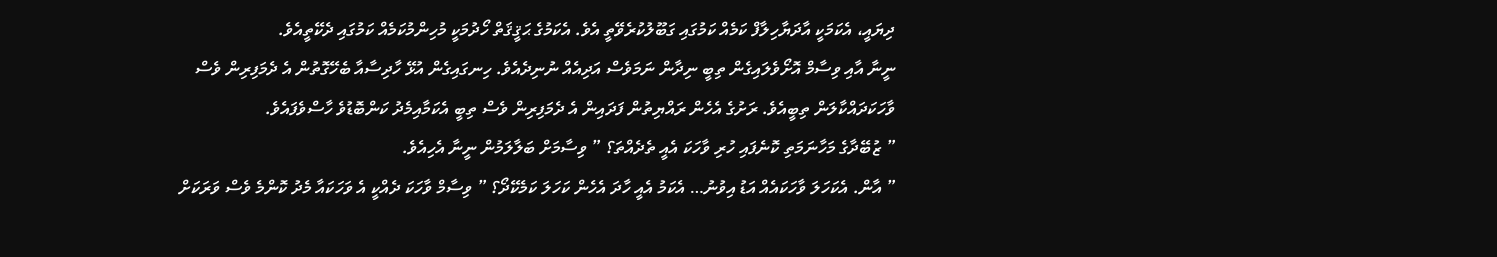ދިޔައީ، އެކަމަކީ އާދަޔާހިލާފް ކަމެއް ކަމުގައި ގަބޫލުކުރެވޭތީ އެވެ. އެކަމުގެ ޙަޤީޤަތް ހޯދުމަކީ މުހިންމުކަމެއް ކަމުގައި ދެކޭތީއެވެ.
ނީނާ އާއި ވިސާމް އޮށޯވެލައިގެން ތިބީ ނިދާން ނަމަވެސް އަދިއެއް ނުނިދެއެވެ. ހިނގައިގެން އުޅޭ ހާދިސާއާ ބެހޭގޮތުން އެ ދެމަފިރިން ވެސް ވާހަކަދައްކާލަން ތިބީއެވެ. ރަށުގެ އެހެން ރައްޔިތުން ފަދައިން އެ ދެމަފިރިން ވެސް ތިބީ އެކަމާއިމެދު ކަންބޮޑުވެ ހާސްވެފައެވެ.
” ޒުބޭދާގެ މަހާނަމަތި ކޮނެފައި ހުރި ވާހަކަ އެއީ ތެދެއްތަ؟ ” ވިސާމަށް ބަލާލަމުން ނީނާ އެހިއެވެ.
” އާން. އެކަހަލަ ވާހަކައެއް އަޑު އިވުނު… އެކަމު އެއީ ހާދަ އެހެން ކަހަލަ ކަމެކޭދޯ؟ ” ވިސާމް ވާހަކަ ދެއްކީ އެ ވަހަކައާ މެދު ކޮންމެ ވެސް ވަރަކަށް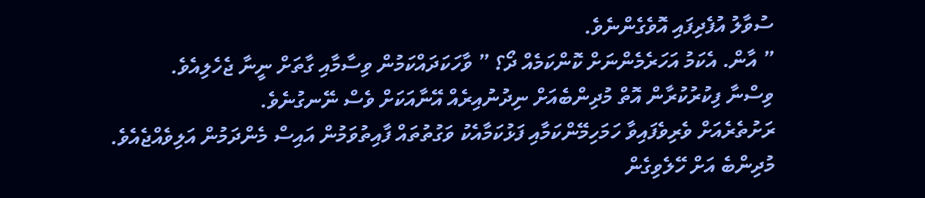ސުވާލު އުފެދިފައި އޮވެގެންނެވެ.
” އާން. އެކަމު އަހަރެމެންނަށް ކޮންކަމެއް ދޯ؟ ” ވާހަކަދައްކަމުން ވިސާމާއި ގާތަށް ނީނާ ޖެހެލިއެވެ.
ވިސްނާ ފިކުރުކުރާން އޮތް މުދިންބެއަށް ނިދުނުއިރެއް އޭނާއަކަށް ވެސް ނޭނގުނެވެ.
ރަށުތެރެއަށް ވެރިވެފައިވާ ހަމަހިމޭންކަމާއި ފަޅުކަމާއެކު ވަގުތުތައް ފާއިތުވަމުން އައިސް މެންދަމުން އަލިވެއްޖެއެވެ. މުދިންބެ އަށް ހޭލެވިގެން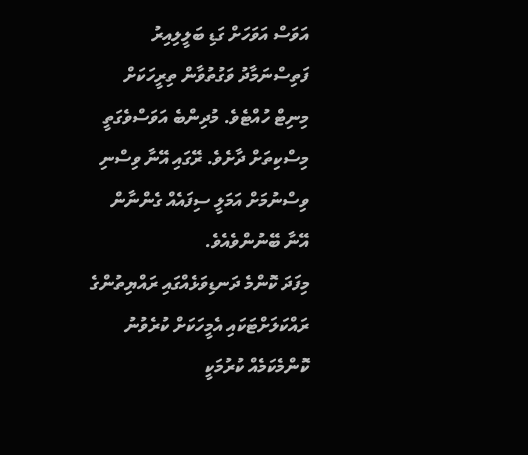އަވަސް އަވަހަށް ގަޑި ބަލީލިއިރު ފަތިސްނަމާދު ވަގުތުވާން ތިރީހަކަށް މިނިޓް ހުއްޓެވެ. މުދިންބެ އަވަސްވެގަތީ މިސްކިތަށް ދާށެވެ. ރޭގައި އޭނާ ވިސްނި ވިސްނުމަށް އަމަލީ ސިފައެއް ގެންނާން އޭނާ ބޭނުންވެއެވެ.
މިފަދަ ކޮންމެ ދަނޑިވަޅެއްގައި ރައްޔިތުންގެ ރައްކަލަށްޓަކައި އެމީހަކަށް ކުރެވުނު ކޮންމެކަމެއް ކުރުމަކީ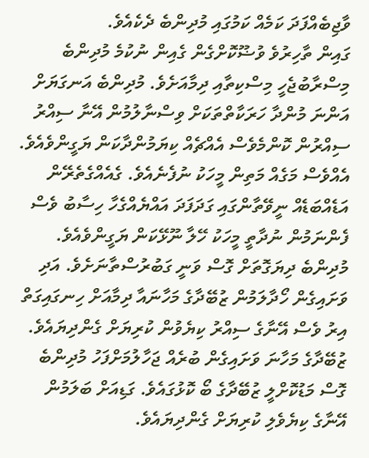ވާޖިބެއްފަދަ ކަމެއް ކަމުގައި މުދިންބެ ދެކެއެވެ.
ގައިން ތާހިރުވެ ވުޟޫކޮށްގެން ގެއިން ނުކުމެ މުދިންބެ މިސްރާބުޖެހީ މިސްކިތާއި ދިމާއަށެވެ. މުދިންބެ އަނގަޔަށް އަންނަ މުންދާ ހަރަކާތްތަކަށް ވިސްނާލުމުން އޭނާ ސިއްރު ސިއްރުން ކޮންމެވެސް އެއްޗެއް ކިޔަމުންދާކަން ޔަގީންވެއެވެ. އެއްވެސް މަގެއް މަތިން މީހަކު ނުފެނެއެވެ. ގެއެއްގެތެރޭން އަޑެއްބަޑެއް ނީވޭތާންގައި ގަދަފަދަ އައްޔެއްގެހާ ހިސާބު ވެސް ފެންނަމުން ނުދާތީ މީހަކު ހޭލާ ނޫޅޭކަން ޔަގީންވެއެވެ.
މުދިންބެ ދިޔަގޮތަށް ގޮސް ވަނީ ގަބުރުސްތާނަށެވެ. އަދި ވަށައިގެން ހޯދާލަމުން ޒުބޭދާގެ މަހާނައާ ދިމާއަށް ހިނގައިގަތް އިރު ވެސް އޭނާގެ ސިއްރު ކިޔެވުން ކުރިޔަށް ގެންދިޔައެވެ.
ޒުބޭދާގެ މަހާނަ ވަށައިގެން ބުރެއް ޖަހާލުމަށްފަހު މުދިންބެ ގޮސް މަޑުކޮށްލީ ޒުބޭދާގެ ބޯ ކޮޅުގައެވެ. ގަޑިއަށް ބަލަމުން އޭނާގެ ކިޔެވެލި ކުރިޔަށް ގެންދިޔައެވެ.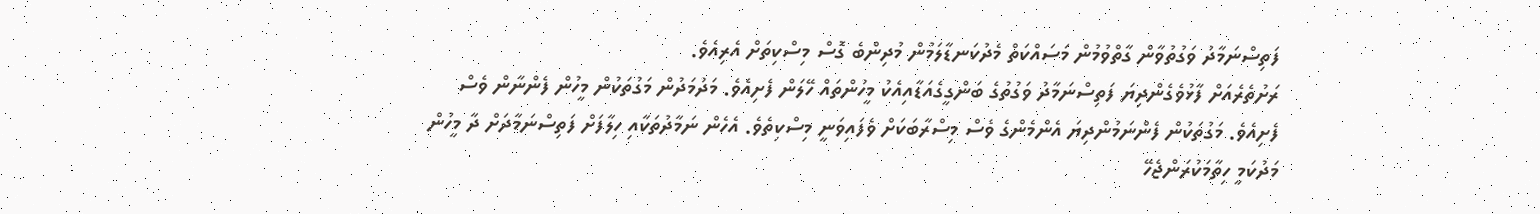ފަތިސްނަމާދު ވަގުތުވާން ގާތްވުމުން މަސައްކަތް މެދުކަނޑާލަމުން މުދިންބެ ގޮސް މިސްކިތަށް އެރިއެވެ.
ރަށުތެރެއަށް ފާޅުވެގެންދިޔަ ފަތިސްނަމާދު ވަގުތުގެ ބަންގީގެއަޑާއިއެކު މީހުންތައް ހޭލަން ފެށިއެވެ. މަދުމަދުން މަގުތަކުން މީހުން ފެންނާން ވެސް ފެށިއެވެ. މަގުތަކުން ފެންނަމުންދިޔަ އެންމެންގެ ވެސް މިސްރާބަކަށް ވެފައިވަނީ މިސްކިތެވެ. އެހެން ނަމާދުތަކާއި ހިލާފަށް ފަތިސްނަމާދަށް ދާ މީހުން މަދުކަމީ ހިތާމަކުރަންޖެހޭ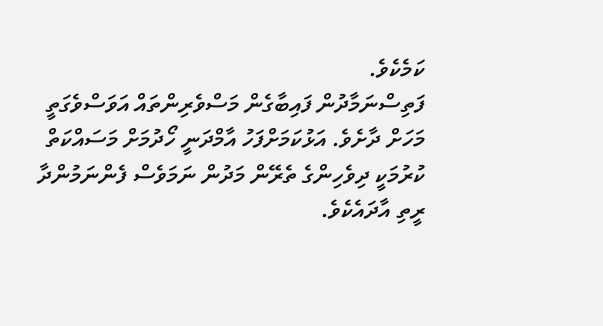ކަމެކެވެ.
ފަތިސްނަމާދުން ފައިބާގެން މަސްވެރިންތައް އަވަސްވެގަތީ މަހަށް ދާށެވެ. އަޅުކަމަށްފަހު އާމްދަނީ ހޯދުމަށް މަސައްކަތް ކުރުމަކީ ދިވެހިންގެ ތެރޭން މަދުން ނަމަވެސް ފެންނަމުންދާ ރީތި އާދައެކެވެ.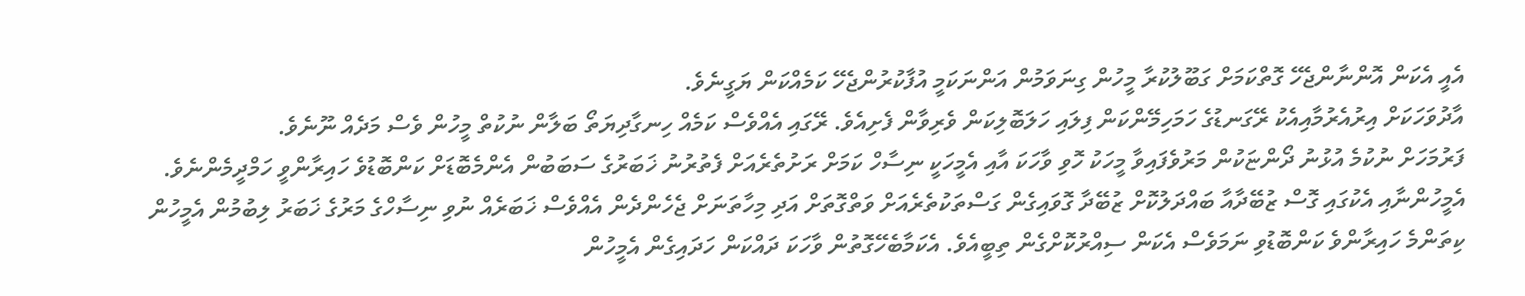އެއީ އެކަން އޮންނާންޖެހޭ ގޮތްކަމަށް ގަބޫލުކުރާ މީހުން ގިނަވަމުން އަންނަކަމީ އުފާކުރުންޖެހޭ ކަމެއްކަން ޔަގީނެވެ.
އާދުވަހަކަށް އިރުއެރުމާއިއެކު ރޭގަނޑުގެ ހަމަހިމޭންކަން ފިލައި ހަލަބޮލިކަން ވެރިވާން ފެށިއެވެ. ރޭގައި އެއްވެސް ކަމެއް ހިނގާދިޔަތޯ ބަލާން ނުކުތް މީހުން ވެސް މަދެއް ނޫނެވެ.
ފަރުމަހަށް ނުކުމެ އުޅުނު ދޯންޏަކުން މަރުވެފައިވާ މީހަކު ހޮވި ވާހަކަ އާއި އެމީހަކީ ނިސާހް ކަމަށް ރަށުތެރެއަށް ފެތުރުނު ޚަބަރުގެ ސަބަބުން އެންމެބޮޑަށް ކަންބޮޑުވެ ހައިރާންވީ ހަމްދީމެންނެވެ. އެމީހުންނާއި އެކުގައި ގޮސް ޒުބޭދާއާ ބައްދަލުކޮށް ޒުބޭދާ ގޮވައިގެން ގަސްތަކުތެރެއަށް ވަތްގޮތަށް އަދި މިހާތަނަށް ޖެހެންދެން އެއްވެސް ޚަބަރެއް ނުވި ނިސާހްގެ މަރުގެ ޚަބަރު ލިބުމުން އެމީހުން ކިތަންމެ ހައިރާންވެ ކަންބޮޑުވި ނަމަވެސް އެކަން ސިއްރުކޮށްގެން ތިބީއެވެ. އެކަމާބެހޭގޮތުން ވާހަކަ ދައްކަން ހަދައިގެން އެމީހުން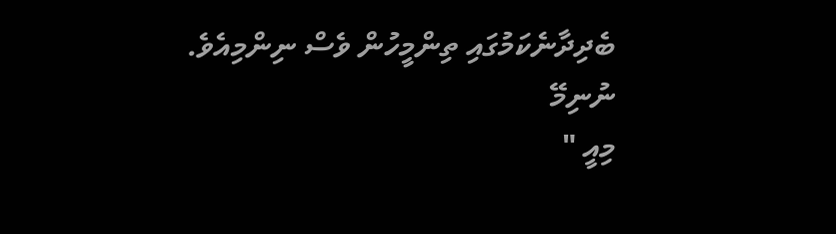ބެދިދާނެކަމުގައި ތިންމީހުން ވެސް ނިންމިއެވެ.
ނުނިމޭ
މިއީ "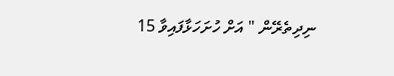ނިދިތެރޭން " އަށް ހުށަހަޅާފައިވާ 15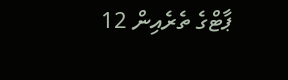ޕާޓްގެ ތެރެއިން 12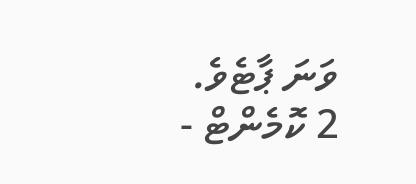ވަނަ ޕާޓެވެ.
2 ކޮމެންޓް -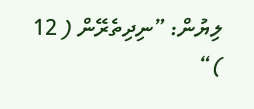ލިޔުން: ”ނިދިތެރޭން ( 12 )“